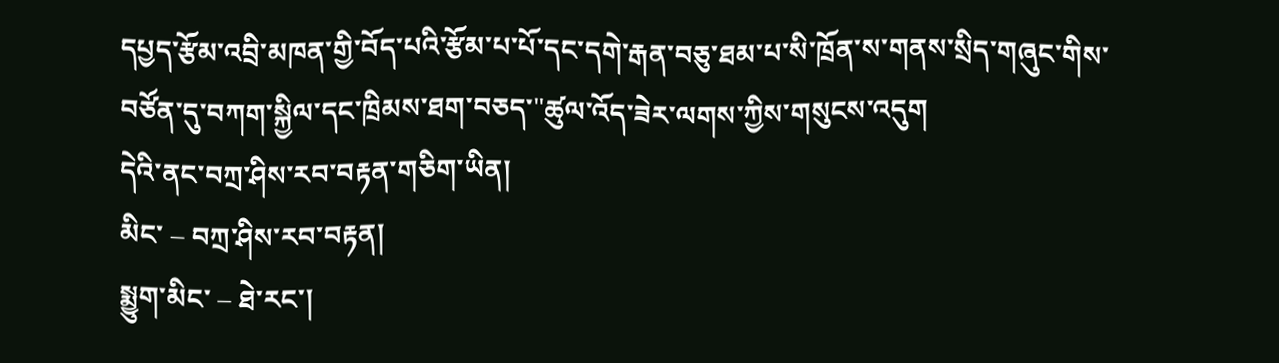དཔྱད་རྩོམ་འབྲི་མཁན་གྱི་བོད་པའི་རྩོམ་པ་པོ་དང་དགེ་རྒན་བཅུ་ཐམ་པ་སི་ཁྲོན་ས་གནས་སྲིད་གཞུང་གིས་བཙོན་དུ་བཀག་སྐྱིལ་དང་ཁྲིམས་ཐག་བཅད་"ཚུལ་འོད་ཟེར་ལགས་ཀྱིས་གསུངས་འདུག
དེའི་ནང་བཀྲ་ཤིས་རབ་བརྟན་གཅིག་ཡིན།
མིང་ – བཀྲ་ཤིས་རབ་བརྟན།
སྨྱུག་མིང་ – ཐེ་རང་།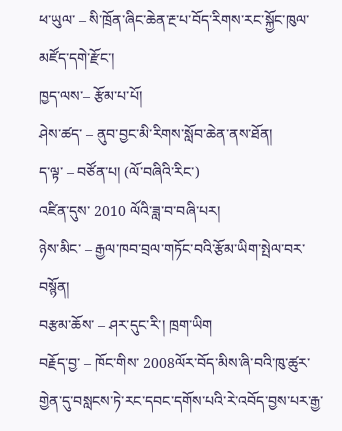ཕ་ཡུལ་ – སི་ཁྲོན་ཞིང་ཆེན་རྔ་པ་བོད་རིགས་རང་སྐྱོང་ཁུལ་མཛོད་དགེ་རྫོང་།
ཁྱད་ལས་– རྩོམ་པ་པོ།
ཤེས་ཚད་ – ནུབ་བྱང་མི་རིགས་སློབ་ཆེན་ནས་ཐོན།
ད་ལྟ་ – བཙོན་པ། (ལོ་བཞིའི་རིང་)
འཛིན་དུས་ 2010 ལོའི་ཟླ་བ་བཞི་པར།
ཉེས་མིང་ – རྒྱལ་ཁབ་བྲལ་གཏོང་བའི་རྩོམ་ཡིག་སྤེལ་བར་བསྙོན།
བརྩམ་ཆོས་ – ཤར་དུང་རི་། ཁྲག་ཡིག
བརྗོད་བྱ་ – ཁོང་གིས་ 2008ལོར་བོད་མིས་ཞི་བའི་ཁུ་ཚུར་གྱེན་དུ་བསླངས་ཏེ་རང་དབང་དགོས་པའི་རེ་འབོད་བྱས་པར་རྒྱ་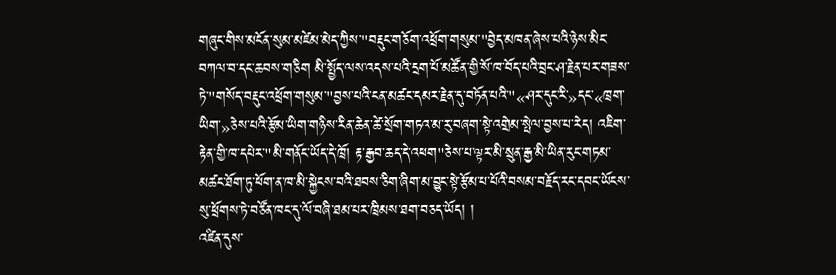གཞུང་གིས་མངོན་སུམ་མཛེམ་མེད་ཀྱིས་"བརྡུང་གཅོག་འཕྲོག་གསུམ་"བྱེད་མཁན་ཞེས་པའི་ཉེས་མིང་བཀལ་བ་དང་ཆབས་གཅིག མི་སྤྱོད་ལས་འདས་པའི་དྲག་པོ་མཚོན་གྱི་སོ་ཁ་བོད་པའི་བྲང་ཤ་རྗེན་པར་གཟས་ཏེ་"གསོད་བརྡུང་འཕྲོག་གསུམ་"བྱས་པའི་ངན་མཚང་དམར་རྗེན་དུ་བཏོན་པའི་"«ཤར་དུང་རི་»དང་«ཁྲག་ཡིག་»ཅེས་པའི་རྩོམ་ཡིག་གཉིས་རིན་ཆེན་ཚེ་སྲོག་གཏའ་མ་རུ་བཞག་སྟེ་འགྲེམ་སྤེལ་བྱས་པ་རེད། འཇིག་རྟེན་གྱི་ཁ་དཔེར་"མི་གནོང་ཡོད་དེ་ཁྲོ། རྟ་རྒྱབ་ཆད་དེ་འཕག"ཅེས་པ་ལྟར་མི་སྲུན་རྒྱ་མི་ཡིན་རུང་གཏམ་མཚང་ཐོག་ཏུ་ཕོག་ན་ཁ་མི་སྐྱེངས་བའི་ཐབས་ཅིག་ཞིག་མ་བྱུང་སྟེ་རྩོམ་པ་པོའི་བསམ་བརྗོད་རང་དབང་ཡོངས་སུ་ཕྲོགས་ཏེ་བཙོན་ཁང་དུ་ལོ་བཞི་ཐམ་པར་ཁྲིམས་ཐག་བཅད་ཡོད། །
འཛིན་དུས་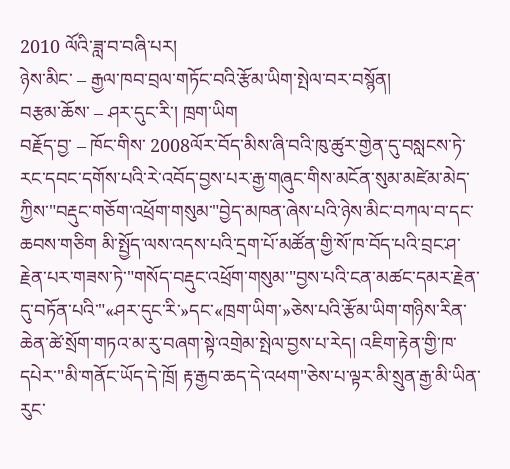2010 ལོའི་ཟླ་བ་བཞི་པར།
ཉེས་མིང་ – རྒྱལ་ཁབ་བྲལ་གཏོང་བའི་རྩོམ་ཡིག་སྤེལ་བར་བསྙོན།
བརྩམ་ཆོས་ – ཤར་དུང་རི་། ཁྲག་ཡིག
བརྗོད་བྱ་ – ཁོང་གིས་ 2008ལོར་བོད་མིས་ཞི་བའི་ཁུ་ཚུར་གྱེན་དུ་བསླངས་ཏེ་རང་དབང་དགོས་པའི་རེ་འབོད་བྱས་པར་རྒྱ་གཞུང་གིས་མངོན་སུམ་མཛེམ་མེད་ཀྱིས་"བརྡུང་གཅོག་འཕྲོག་གསུམ་"བྱེད་མཁན་ཞེས་པའི་ཉེས་མིང་བཀལ་བ་དང་ཆབས་གཅིག མི་སྤྱོད་ལས་འདས་པའི་དྲག་པོ་མཚོན་གྱི་སོ་ཁ་བོད་པའི་བྲང་ཤ་རྗེན་པར་གཟས་ཏེ་"གསོད་བརྡུང་འཕྲོག་གསུམ་"བྱས་པའི་ངན་མཚང་དམར་རྗེན་དུ་བཏོན་པའི་"«ཤར་དུང་རི་»དང་«ཁྲག་ཡིག་»ཅེས་པའི་རྩོམ་ཡིག་གཉིས་རིན་ཆེན་ཚེ་སྲོག་གཏའ་མ་རུ་བཞག་སྟེ་འགྲེམ་སྤེལ་བྱས་པ་རེད། འཇིག་རྟེན་གྱི་ཁ་དཔེར་"མི་གནོང་ཡོད་དེ་ཁྲོ། རྟ་རྒྱབ་ཆད་དེ་འཕག"ཅེས་པ་ལྟར་མི་སྲུན་རྒྱ་མི་ཡིན་རུང་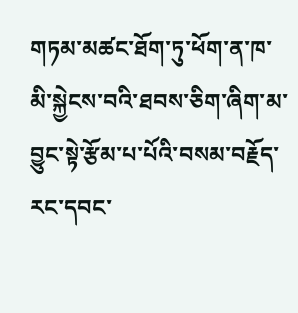གཏམ་མཚང་ཐོག་ཏུ་ཕོག་ན་ཁ་མི་སྐྱེངས་བའི་ཐབས་ཅིག་ཞིག་མ་བྱུང་སྟེ་རྩོམ་པ་པོའི་བསམ་བརྗོད་རང་དབང་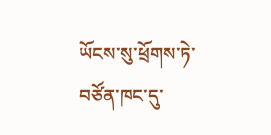ཡོངས་སུ་ཕྲོགས་ཏེ་བཙོན་ཁང་དུ་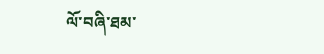ལོ་བཞི་ཐམ་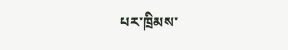པར་ཁྲིམས་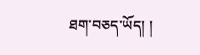ཐག་བཅད་ཡོད། །